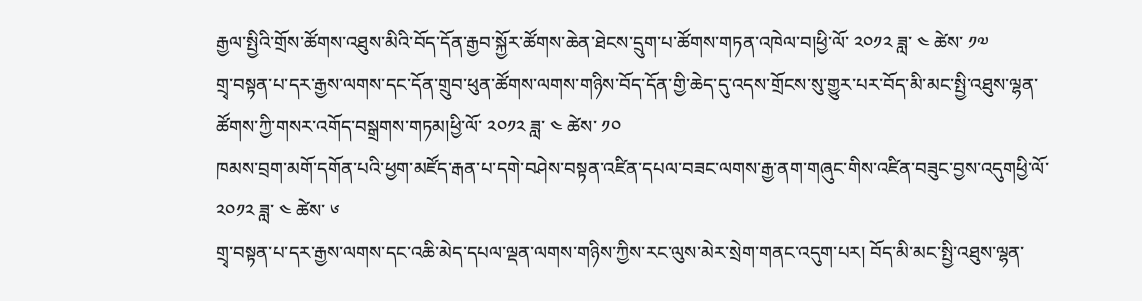རྒྱལ་སྤྱིའི་གྲོས་ཚོགས་འཐུས་མིའི་བོད་དོན་རྒྱབ་སྐྱོར་ཚོགས་ཆེན་ཐེངས་དྲུག་པ་ཚོགས་གཏན་འཁེལ་བ།ཕྱི་ལོ་ ༢༠༡༢ ཟླ་ ༤ ཚེས་ ༡༧
གྲྭ་བསྟན་པ་དར་རྒྱས་ལགས་དང་དོན་གྲུབ་ཕུན་ཚོགས་ལགས་གཉིས་བོད་དོན་གྱི་ཆེད་དུ་འདས་གྲོངས་སུ་གྱུར་པར་བོད་མི་མང་སྤྱི་འཐུས་ལྷན་ཚོགས་ཀྱི་གསར་འགོད་བསྒྲགས་གཏམ།ཕྱི་ལོ་ ༢༠༡༢ ཟླ་ ༤ ཚེས་ ༡༠
ཁམས་བྲག་མགོ་དགོན་པའི་ཕྱག་མཛོད་རྒན་པ་དགེ་བཤེས་བསྟན་འཛིན་དཔལ་བཟང་ལགས་རྒྱ་ནག་གཞུང་གིས་འཛིན་བཟུང་བྱས་འདུགཕྱི་ལོ་ ༢༠༡༢ ཟླ་ ༤ ཚེས་ ༦
གྲྭ་བསྟན་པ་དར་རྒྱས་ལགས་དང་འཆི་མེད་དཔལ་ལྡན་ལགས་གཉིས་ཀྱིས་རང་ལུས་མེར་སྲེག་གནང་འདུག་པར། བོད་མི་མང་སྤྱི་འཐུས་ལྷན་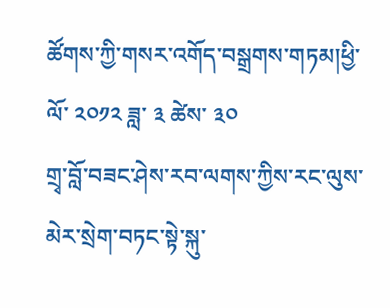ཚོགས་ཀྱི་གསར་འགོད་བསྒྲགས་གཏམ།ཕྱི་ལོ་ ༢༠༡༢ ཟླ་ ༣ ཚེས་ ༣༠
གྲྭ་བློ་བཟང་ཤེས་རབ་ལགས་ཀྱིས་རང་ལུས་མེར་སྲེག་བཏང་སྟེ་སྐུ་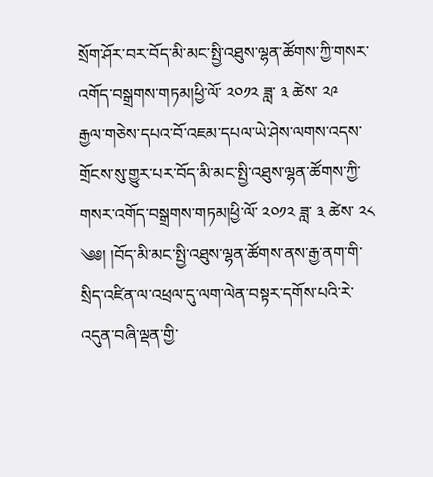སྲོག་ཤོར་བར་བོད་མི་མང་སྤྱི་འཐུས་ལྷན་ཚོགས་ཀྱི་གསར་འགོད་བསྒྲགས་གཏམ།ཕྱི་ལོ་ ༢༠༡༢ ཟླ་ ༣ ཚེས་ ༢༩
རྒྱལ་གཅེས་དཔའ་བོ་འཇམ་དཔལ་ཡེ་ཤེས་ལགས་འདས་གྲོངས་སུ་གྱུར་པར་བོད་མི་མང་སྤྱི་འཐུས་ལྷན་ཚོགས་ཀྱི་གསར་འགོད་བསྒྲགས་གཏམ།ཕྱི་ལོ་ ༢༠༡༢ ཟླ་ ༣ ཚེས་ ༢༨
༄༅། །བོད་མི་མང་སྤྱི་འཐུས་ལྷན་ཚོགས་ནས་རྒྱ་ནག་གི་སྲིད་འཛིན་ལ་འཕྲལ་དུ་ལག་ལེན་བསྟར་དགོས་པའི་རེ་འདུན་བཞི་ལྡན་གྱི་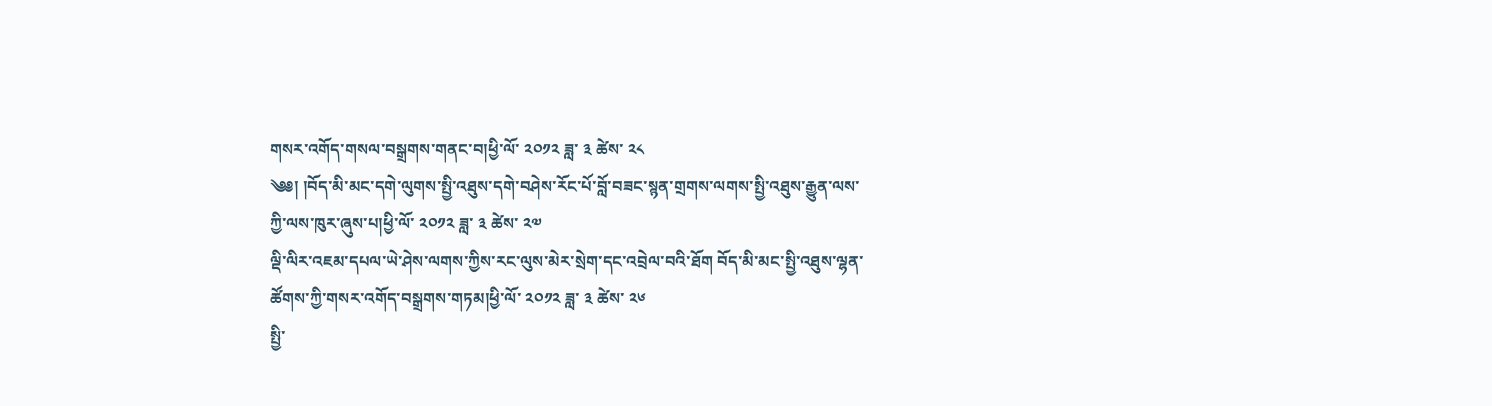གསར་འགོད་གསལ་བསྒྲགས་གནང་བ།ཕྱི་ལོ་ ༢༠༡༢ ཟླ་ ༣ ཚེས་ ༢༨
༄༅། །བོད་མི་མང་དགེ་ལུགས་སྤྱི་འཐུས་དགེ་བཤེས་རོང་པོ་བློ་བཟང་སྙན་གྲགས་ལགས་སྤྱི་འཐུས་རྒྱུན་ལས་ཀྱི་ལས་ཁུར་ཞུས་པ།ཕྱི་ལོ་ ༢༠༡༢ ཟླ་ ༣ ཚེས་ ༢༧
ལྡི་ལིར་འཇམ་དཔལ་ཡེ་ཤེས་ལགས་ཀྱིས་རང་ལུས་མེར་སྲེག་དང་འབྲེལ་བའི་ཐོག བོད་མི་མང་སྤྱི་འཐུས་ལྷན་ཚོགས་ཀྱི་གསར་འགོད་བསྒྲགས་གཏམ།ཕྱི་ལོ་ ༢༠༡༢ ཟླ་ ༣ ཚེས་ ༢༦
སྤྱི་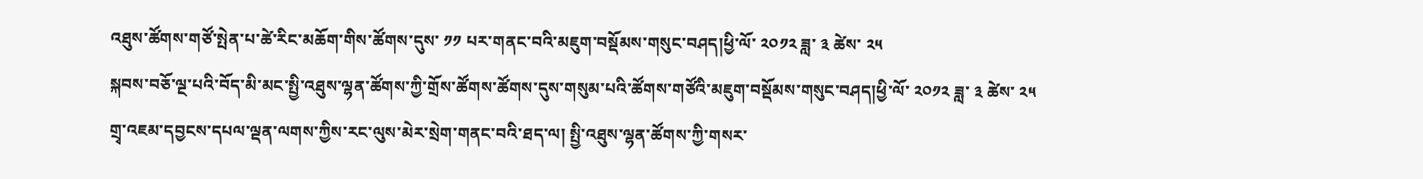འཐུས་ཚོགས་གཙོ་སྤེན་པ་ཚེ་རིང་མཆོག་གིས་ཚོགས་དུས་ ༡༡ པར་གནང་བའི་མཇུག་བསྡོམས་གསུང་བཤད།ཕྱི་ལོ་ ༢༠༡༢ ཟླ་ ༣ ཚེས་ ༢༥
སྐབས་བཅོ་ལྔ་པའི་བོད་མི་མང་སྤྱི་འཐུས་ལྷན་ཚོགས་ཀྱི་གྲོས་ཚོགས་ཚོགས་དུས་གསུམ་པའི་ཚོགས་གཙོའི་མཇུག་བསྡོམས་གསུང་བཤད།ཕྱི་ལོ་ ༢༠༡༢ ཟླ་ ༣ ཚེས་ ༢༥
གྲྭ་འཇམ་དབྱངས་དཔལ་ལྡན་ལགས་ཀྱིས་རང་ལུས་མེར་སྲེག་གནང་བའི་ཐད་ལ། སྤྱི་འཐུས་ལྷན་ཚོགས་ཀྱི་གསར་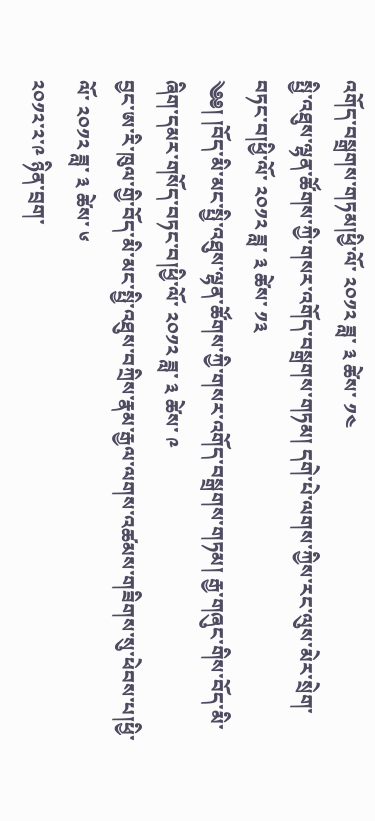འགོད་བསྒྲགས་གཏམ།ཕྱི་ལོ་ ༢༠༡༢ ཟླ་ ༣ ཚེས་ ༡༤
སྤྱི་འཐུས་ལྷན་ཚོགས་ཀྱི་གསར་འགོད་བསྒྲགས་གཏམ། དགེ་པེ་ལགས་ཀྱིས་རང་ལུས་མེར་སྲེག་བཏང་བ།ཕྱི་ལོ་ ༢༠༡༢ ཟླ་ ༣ ཚེས་ ༡༣
༄༅། །བོད་མི་མང་སྤྱི་འཐུས་ལྷན་ཚོགས་ཀྱི་གསར་འགོད་བསྒྲགས་གཏམ། རྒྱ་གཞུང་གིས་བོད་མི་ཞིག་དམར་གསོད་བཏང་བ།ཕྱི་ལོ་ ༢༠༡༢ ཟླ་ ༣ ཚེས་ ༩
བྱང་ཨ་རི་ཁུལ་གྱི་བོད་མི་མང་སྤྱི་འཐུས་བཀྲིས་རྣམ་རྒྱལ་ལགས་འཚམས་གཟིགས་སུ་ཕེབས་པ།ཕྱི་ལོ་ ༢༠༡༢ ཟླ་ ༣ ཚེས་ ༦
༢༠༡༢་༢་༩ ཉིན་བྲག་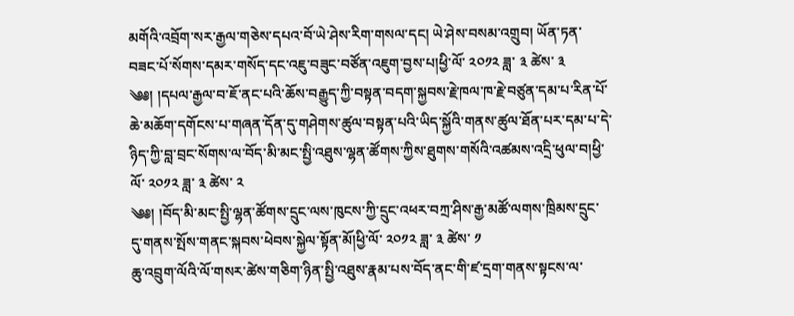མགོའི་འབྲོག་སར་རྒྱལ་གཅེས་དཔའ་བོ་ཡེ་ཤེས་རིག་གསལ་དང། ཡེ་ཤེས་བསམ་འགྲུབ། ཡོན་ཏན་བཟང་པོ་སོགས་དམར་གསོད་དང་འཇུ་བཟུང་བཙོན་འཇུག་བྱས་པ།ཕྱི་ལོ་ ༢༠༡༢ ཟླ་ ༣ ཚེས་ ༣
༄༅། །དཔལ་རྒྱལ་བ་ཇོ་ནང་པའི་ཆོས་བརྒྱུད་ཀྱི་བསྟན་བདག་སྐྱབས་རྗེ་ཁལ་ཁ་རྗེ་བཙུན་དམ་པ་རིན་པོ་ཆེ་མཆོག་དགོངས་པ་གཞན་དོན་དུ་གཤེགས་ཚུལ་བསྟན་པའི་ཡིད་སྐྱོའི་གནས་ཚུལ་ཐོན་པར་དམ་པ་དེ་ཉིད་ཀྱི་བླ་བྲང་སོགས་ལ་བོད་མི་མང་སྤྱི་འཐུས་ལྷན་ཚོགས་ཀྱིས་ཐུགས་གསོའི་འཚམས་འདྲི་ཕུལ་བ།ཕྱི་ལོ་ ༢༠༡༢ ཟླ་ ༣ ཚེས་ ༢
༄༅། །བོད་མི་མང་སྤྱི་ལྷན་ཚོགས་དྲུང་ལས་ཁུངས་ཀྱི་དྲུང་འཕར་བཀྲ་ཤིས་རྒྱ་མཚོ་ལགས་ཁྲིམས་དྲུང་དུ་གནས་སྤོས་གནང་སྐབས་ཕེབས་སྐྱེལ་སྟོན་མོ།ཕྱི་ལོ་ ༢༠༡༢ ཟླ་ ༣ ཚེས་ ༡
ཆུ་འབྲུག་ལོའི་ལོ་གསར་ཚེས་གཅིག་ཉིན་སྤྱི་འཐུས་རྣམ་པས་བོད་ནང་གི་ཛ་དྲག་གནས་སྟངས་ལ་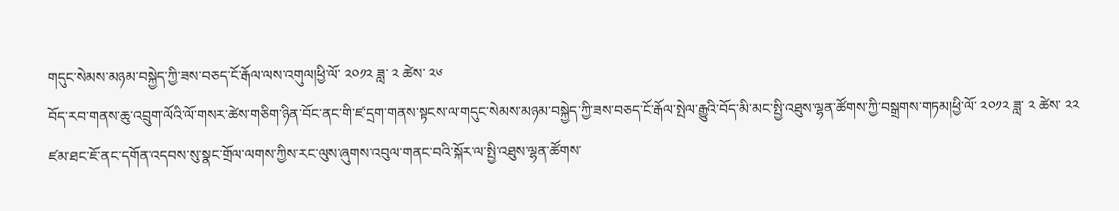གདུང་སེམས་མཉམ་བསྐྱེད་ཀྱི་ཟས་བཅད་ངོ་རྒོལ་ལས་འགུལ།ཕྱི་ལོ་ ༢༠༡༢ ཟླ་ ༢ ཚེས་ ༢༦
བོད་རབ་གནས་ཆུ་འབྲུག་ལོའི་ལོ་གསར་ཚེས་གཅིག་ཉིན་བོང་ནང་གི་ཛ་དྲག་གནས་སྟངས་ལ་གདུང་སེམས་མཉམ་བསྐྱེད་ཀྱི་ཟས་བཅད་ངོ་རྒོལ་སྤེལ་རྒྱུའི་བོད་མི་མང་སྤྱི་འཐུས་ལྷན་ཚོགས་ཀྱི་བསྒྲགས་གཏམ།ཕྱི་ལོ་ ༢༠༡༢ ཟླ་ ༢ ཚེས་ ༢༢
ཛམ་ཐང་ཇོ་ནང་དགོན་འདབས་སུ་སྣང་གྲོལ་ལགས་ཀྱིས་རང་ལུས་ཞུགས་འབུལ་གནང་བའི་སྐོར་ལ་སྤྱི་འཐུས་ལྷན་ཚོགས་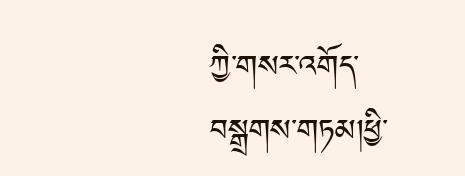ཀྱི་གསར་འགོད་བསྒྲགས་གཏམ།ཕྱི་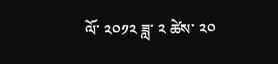ལོ་ ༢༠༡༢ ཟླ་ ༢ ཚེས་ ༢༠